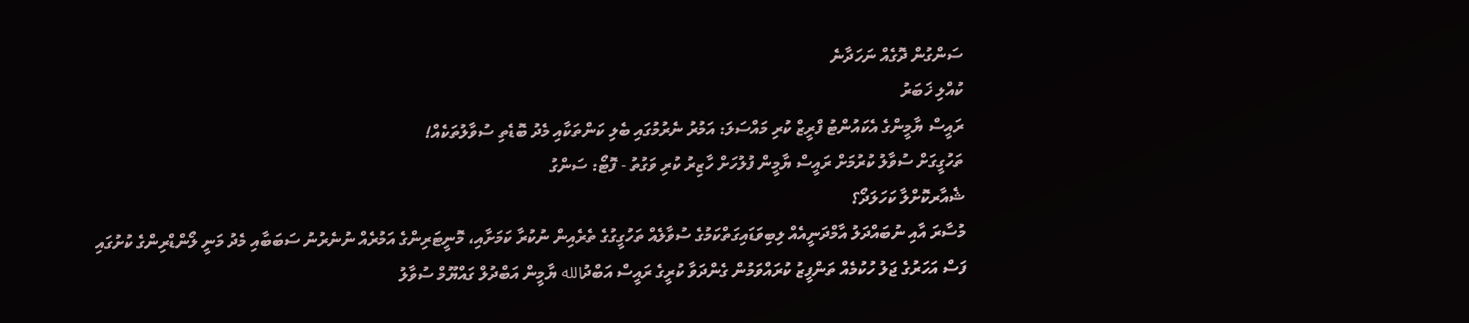ސަންގުން ދޮގެއް ނަހަދާނެ
ކުއްލި ޚަބަރު
ރައީސް ޔާމީންގެ އެކައުންޓު ފްރީޒް ކުރި މައްސަލަ: އަމުރު ނެރުމުގައި ބެލި ކަންތަކާއި މެދު ބޮޑެތި ސުވާލުތަކެއް!
ތަހުގީގަށް ސުވާލު ކުރުމަށް ރައީސް ޔާމީން ފުލުހަށް ހާޒިރު ކުރި ވަގުތު - ފޮޓޯ: ސަންގު
ޝެއާރކޮށްލާ ކަހަލަދޯ؟
މުސާރަ އާއި ނުބައްދަލު އާމްދަނީއެއް ލިބިވަޑައިގަތްކަމުގެ ސުވާލެއް ތަހުގީގުގެ ތެރެއިން ނުކުރާ ކަމަށާއި، މޮނީޓަރިންގެ އަމުރެއް ނުނެރުނު ސަބަބާއި މެދު މަނީ ލޯންޑްރިންގެ ކުށުގައި ފަސް އަހަރުގެ ޖަލު ހުކުމެއް ތަންފީޒު ކުރައްވަމުން ގެންދަވާ ކުރީގެ ރައީސް އަބްދުالله ޔާމީން އަބްދުލް ގައްޔޫމް ސުވާލު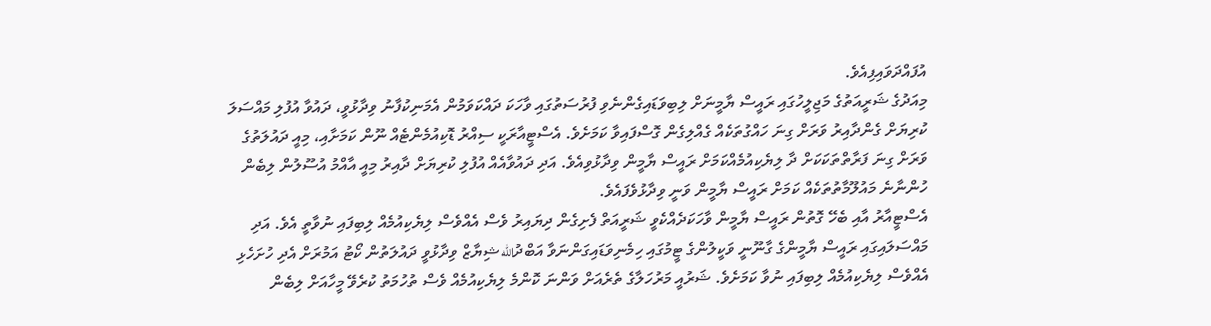އުފައްދަވައިފިއެވެ.
މިއަދުގެ ޝަރީއަތުގެ މަޖިލީހުގައި ރައީސް ޔާމީނަށް ލިބިވަޑައިގެންނެވި ފުރުސަތުގައި ވާހަކަ ދައްކަވަމުން އެމަނިކުފާނު ވިދާޅުވީ، ދައުވާ އުފުލި މައްސަލަ ކުރިޔަށް ގެންދާއިރު ވަރަށް ގިނަ ހައްގުތަކެއް ގެއްލިގެން ގޮސްފައިވާ ކަމަށެވެ. އެސްޓީއާރަކީ ސިއްރު ޑޮކިއުމެންޓެއް ނޫން ކަމަށާއި، މިއީ ދައުލަތުގެ ވަރަށް ގިނަ ފަރާތްތަކަކަށް ދާ ލިޔެކިއުމެއްކަމަށް ރައީސް ޔާމީން ވިދާޅުވިއެވެ. އަދި ދައުވާއެއް އުފުލި ކުރިޔަށް ދާއިރު މިއީ އާއްމު އުސޫލުން ލިބެން ހުންނާނެ މައުލޫމާތުތަކެއް ކަމަށް ރައީސް ޔާމީން ވަނީ ވިދާޅުވެފައެވެ.
އެސްޓީއާރު އާއި ބެހޭ ގޮތުން ރައީސް ޔާމީން ވާހަކަދެއްކެވީ ޝަރީއަތް ފެށިގެން ދިޔައިރު ވެސް އެއްވެސް ލިޔެކިއުމެއް ލިބިފައި ނުވާތީ އެވެ. އަދި މައްސަލައިގައި ރައީސް ޔާމީންގެ ގާނޫނީ ވަކީލުންގެ ޓީމުގައި ހިމެނިވަޑައިގަންނަވާ އަބްދުالله ޝިޔާޒް ވިދާޅުވީ ދައުލަތުން ކޯޓު އަމުރަށް އެދި ހުށަހެޅި އެއްވެސް ލިޔެކިއުމެއް ލިބިފައި ނުވާ ކަމަށެވެ. ޝަރުއީ މަރުހަލާގެ ތެރެއަށް ވަންނަ ކޮންމެ ލިޔެކިއުމެއް ވެސް ތުހުމަތު ކުރެވޭ މީހާއަށް ލިބެން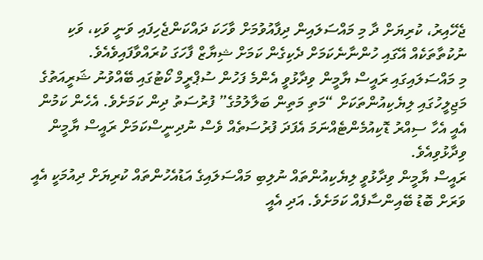ޖެހޭއިރު، ކުރިޔަށް ދާ މި މައްސަލައިން ދިފާއުވުމަށް ވާހަކަ ދައްކަންޖެހިފައި ވަނީ ވަކި، ވަކި ނުކުތާތަކެއް އޭގައި ހުންނާނެކަމަށް ދެކިގެން ކަމަށް ޝިޔާޒް ފާހަގަ ކުރައްވާފައިވެއެވެ.
މި މައްސަލައިގައި ރައީސް ޔާމީން ވިދާޅުވީ އެންމެ ފަހުން ސުޕްރީމް ކޯޓުގައި ބޭއްވުނު ޝަރީއަތުގެ މަޖިލީހުގައި ލިޔެކިއުންތަކަށް “މަތި މަތިން ބަލާލުމުގެ” ފުރުސަތު ދިން ކަމަށެވެ. އެހެން ކަމުން އެއީ އެހާ ސިއްރު ޑޮކިއުމެންޓެއްނަމަ އެފަދަ ފުރުސަތެއް ވެސް ނުދިނީސްކަމަށް ރައީސް ޔާމީން ވިދާޅުވިއެވެ.
ރައީސް ޔާމީން ވިދާޅުވީ ލިޔެކިއުންތައް ނުލިބި މައްސަލައިގެ އަޑުއެހުންތައް ކުރިޔަށް ދިއުމަކީ އެއީ ވަރަށް ބޮޑު ބޭއިންސާފެއް ކަމަށެވެ. އަދި އެއީ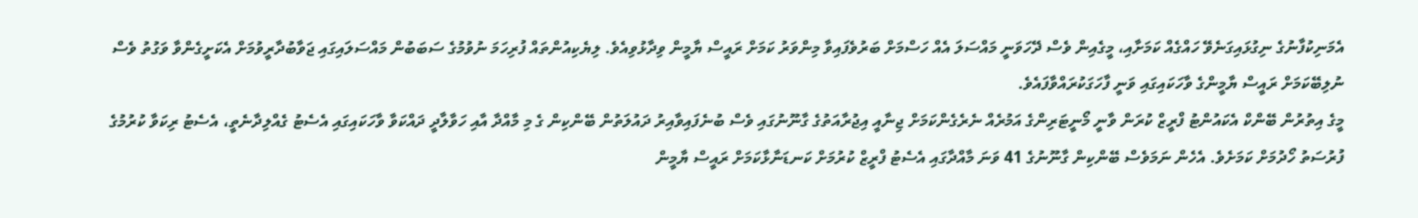އެމަނިކުފާނުގެ ނިގުޅައިގަނެވޭ ހައްގެއް ކަމަށާއި، މީގެއިން ވެސް ދޭހަވަނީ މައްސަލަ އެއް ހަސްމަށް ބަރުވެފައިވާ މިންވަރު ކަމަށް ރައީސް ޔާމީން ވިދާޅުވިއެވެ. ލިޔެކިއުންތައް ފުރިހަމަ ނުވުމުގެ ސަބަބުން މައްސަލައިގައި ޖަވާބުދާރީވުމަށް އެކަށީގެންވާ ވަގުތު ވެސް ނުލިބޭކަމަށް ރައީސް ޔާމީންގެ ވާހަކައިގައި ވަނީ ފާހަގަކުރައްވާފައެވެ.
މީގެ އިތުރުން ބޭންކް އެކައުންޓު ފްރީޒް ކުރަން ވާނީ މޯނީޓަރިންގެ އަމުރެއް ނެރެގެންކަމަށް ޖިނާއީ އިޖުރާއަތުގެ ގާނޫނުގައި ވެސް ބުނެފައިވާއިރު ދައުލަތުން ބޭންކިން ގެ މި މާއްދާ އާއި ހަވާލާދީ ދައްކަވާ ވާހަކައިގައި އެސެޓު ގެއްލިދާނެތީ، އެސެޓު ރިކަވާ ކުރުމުގެ ފުރުސަތު ހޯދުމަށް ކަމަށެވެ. އެހެން ނަމަވެސް ބޭންކިން ގާނޫނުގެ 41 ވަނަ މާއްދާގައި އެސެޓު ފްރީޒް ކުރުމަށް ކަނޑަނާޅާކަމަށް ރައީސް ޔާމީން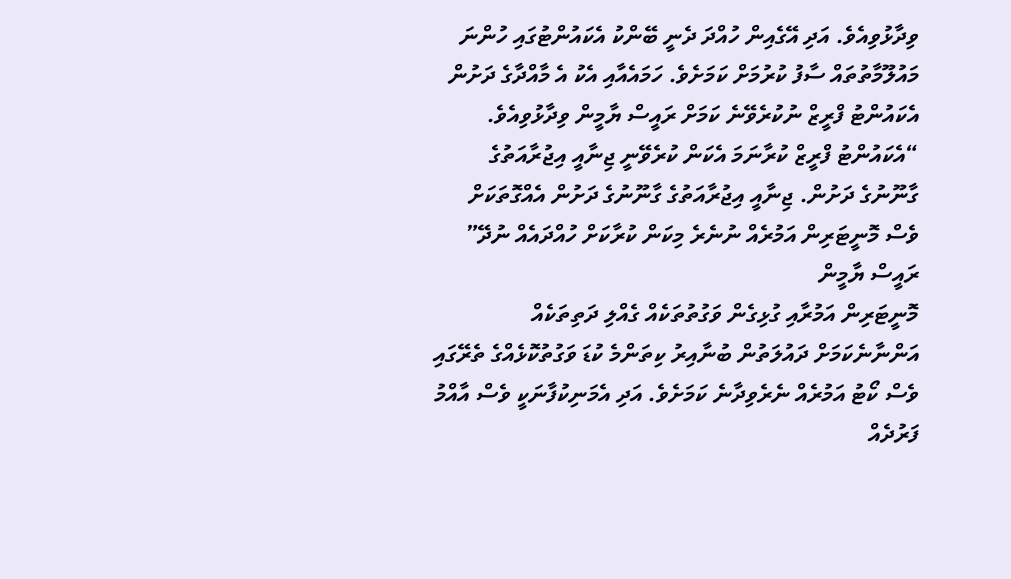ވިދާޅުވިއެވެ. އަދި އޭގެއިން ހުއްދަ ދެނީ ބޭންކު އެކައުންޓުގައި ހުންނަ މައުލޫމާތުތައް ސާފު ކުރުމަށް ކަމަށެވެ. ހަމައެއާއި އެކު އެ މާއްދާގެ ދަށުން އެކައުންޓު ފްރީޒް ނުކުރެވޭނެ ކަމަށް ރައީސް ޔާމީން ވިދާޅުވިއެވެ.
“އެކައުންޓު ފްރީޒް ކުރާނަމަ އެކަން ކުރެވޭނީ ޖިނާއީ އިޖުރާއަތުގެ ގާނޫނުގެ ދަށުން. ޖިނާއީ އިޖުރާއަތުގެ ގާނޫނުގެ ދަށުން އެއްގޮތަކަށް ވެސް މޮނީޓަރިން އަމުރެއް ނުނެރެ މިކަން ކުރާކަށް ހުއްދައެއް ނުދޭ” ރައީސް ޔާމީން
މޮނީޓަރިން އަމުރާއި ގުޅިގެން ވަގުތުތަކެއް ގެއްލި ދަތިތަކެއް އަންނާނެކަމަށް ދައުލަތުން ބުނާއިރު ކިތަންމެ ކުޑަ ވަގުތުކޮޅެއްގެ ތެރޭގައި ވެސް ކޯޓު އަމުރެއް ނެރެވިދާނެ ކަމަށެވެ. އަދި އެމަނިކުފާނަކީ ވެސް އާއްމު ފަރުދެއް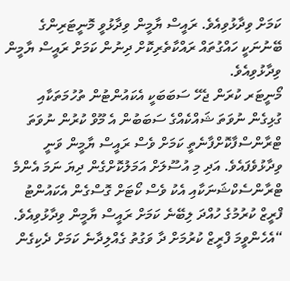ކަމަށް ވިދާޅުވިއެވެ. ރައީސް ޔާމީން ވިދާޅުވީ މޮނީޓަރިންގެ ބޭނުނަކީ ހައްގުތައް ރައްކާތެރިކޮށް ދިނުން ކަމަށް ރައީސް ޔާމީން ވިދާޅުވިއެވެ.
މޯނީޓަރ ކުރަން ޖެހޭ ސަބަބަކީ އެކައުންޓުން ތުހުމަތަކާއި ގުޅިގެން ނުވަތަ ޝައްކެއްގެ ސަބަބުން އެ މޫވް ކުރުން ނުވަތަ ޓްރާންސްފާކޮށްފާނެތީ ކަމަށް ވެސް ރައީސް ޔާމީން ވަނީ ވިދާޅުވެފައެވެ. އަދި މި އުސޫލަށް އަމަލުކޮށްގެން ދިޔަ ނަމަ އެންމެ ޓްރާންސެކްޝަނަކާއި އެކު ވެސް ކޯޓަށް ގޮސްގެން އެކައުންޓު ފްރީޒް ކުރުމުގެ ހުއްދަ ލިބޭނެ ކަމަށް ރައީސް ޔާމީން ވިދާޅުވިއެވެ.
“އެހެންވީމަ ފްރީޒް ކުރުމަށް ދާ ވަގުތު ގެއްލިދާނެ ކަމަށް ދެކިގެން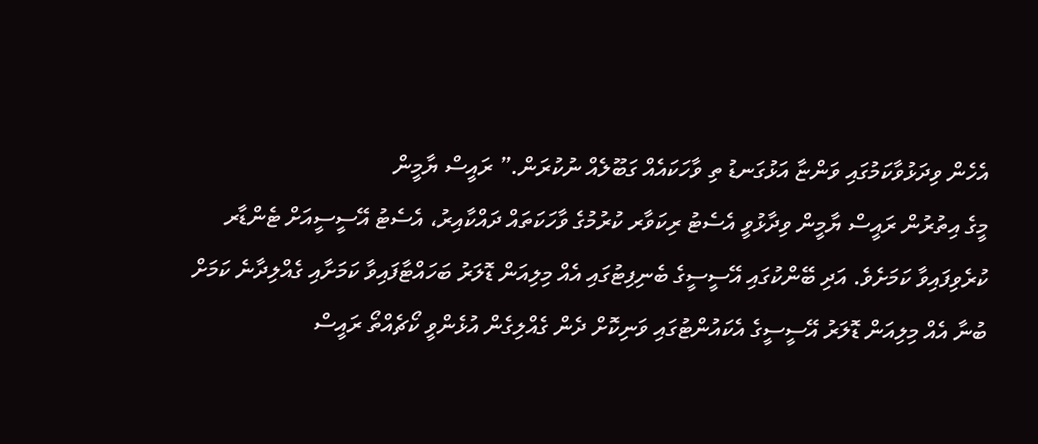އެހެން ވިދަޅުވާކަމުގައި ވަންޏާ އަޅުގަނޑު ތި ވާހަކައެއް ގަބޫލެއް ނުކުރަން.” ރައީސް ޔާމީން
މީގެ އިތުރުން ރައީސް ޔާމީން ވިދާޅުވީ އެސެޓު ރިކަވާރ ކުރުމުގެ ވާހަކަތައް ދައްކާއިރު، އެސެޓު އޭސީސީއަށް ޓެންޑާރ ކުރެވިފައިވާ ކަމަށެވެ. އަދި ބޭންކުގައި އޭސީސީގެ ބެނިފިޓުގައި އެއް މިލިއަން ޑޮލަރު ބަހައްޓާފައިވާ ކަމަށާއި ގެއްލިދާނެ ކަމަށް ބުނާ އެއް މިލިއަން ޑޮލަރު އޭސީސީގެ އެކައުންޓުގައި ވަނިކޮށް ދެން ގެއްލިގެން އުޅެންވީ ކޯޗެއްތޯ ރައީސް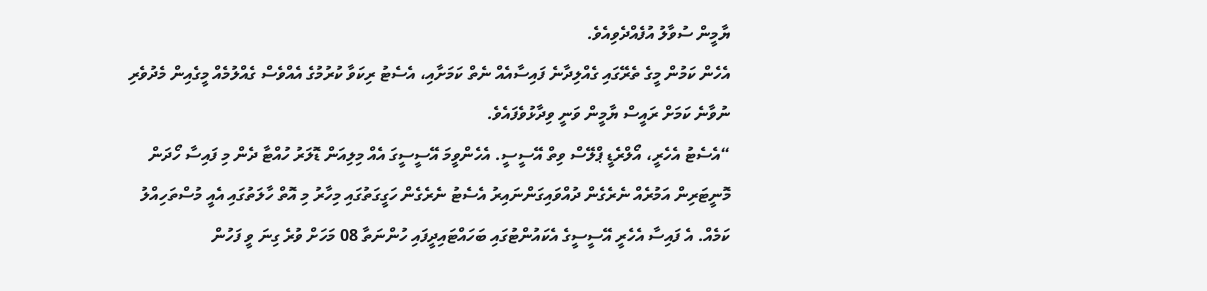ޔާމީން ސުވާލު އުފެއްދެވިއެވެ.
އެހެން ކަމުން މީގެ ތެރޭގައި ގެއްލިދާނެ ފައިސާއެއް ނެތް ކަމަށާއި، އެސެޓު ރިކަވާ ކުރުމުގެ އެއްވެސް ގެއްލުމެއް މީގެއިން މެދުވެރި ނުވާނެ ކަމަށް ރައީސް ޔާމީން ވަނީ ވިދާޅުވެފައެވެ.
“އެސެޓު އެހެރީ، އޯލްރެޑީ ޕްލޭސް ވިތް އޭސީސީ. އެހެންވީމަ އޭސީސީގަ އެއް މިލިއަން ޑޮލަރު ހުއްޓާ ދެން މި ފައިސާ ހޯދަން މޮނީޓަރިން އަމުރެއް ނެރެގެން ދުއްވައިގަންނައިރު އެސެޓު ނެރެގެން ހަގީގަތުގައި މިހާރު މި އޮތް ހާލަތުގައި އެއީ މުސްތަހިއްލު ކަމެއް. އެ ފައިސާ އެހެރީ އޭސީސީގެ އެކައުންޓުގައި ބަހައްޓައިދީފައި ހުންނަތާ 08 މަހަށް ވުރެ ގިނަ ވީ ފަހުން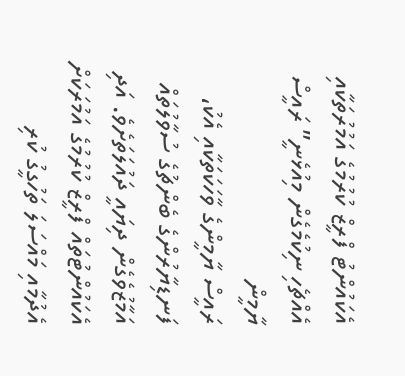އެކައުންޓު ފްރީޒް ކުރުމުގެ އަމުރުތަކާއި އެއްޗެހި ނިކުމެގެން މިއުޅެނީ” ރައީސް ޔާމީން
ރައީސް ޔާމީންގެ ވާހަކަތަކާއި އެކު، ފަނޑިޔާރުންގެ ބެންޗުގެ ސުވާލުތައް އަމާޒުވެގެން ދިޔައީ ދައުލަތަށެވެ. އަދި އެކައުންޓުތައް ފްރީޒް ކުރުމުގެ އަމުރަކަށް އެދުމާއި މައްސަލަ ތަހުގީގު ކުރި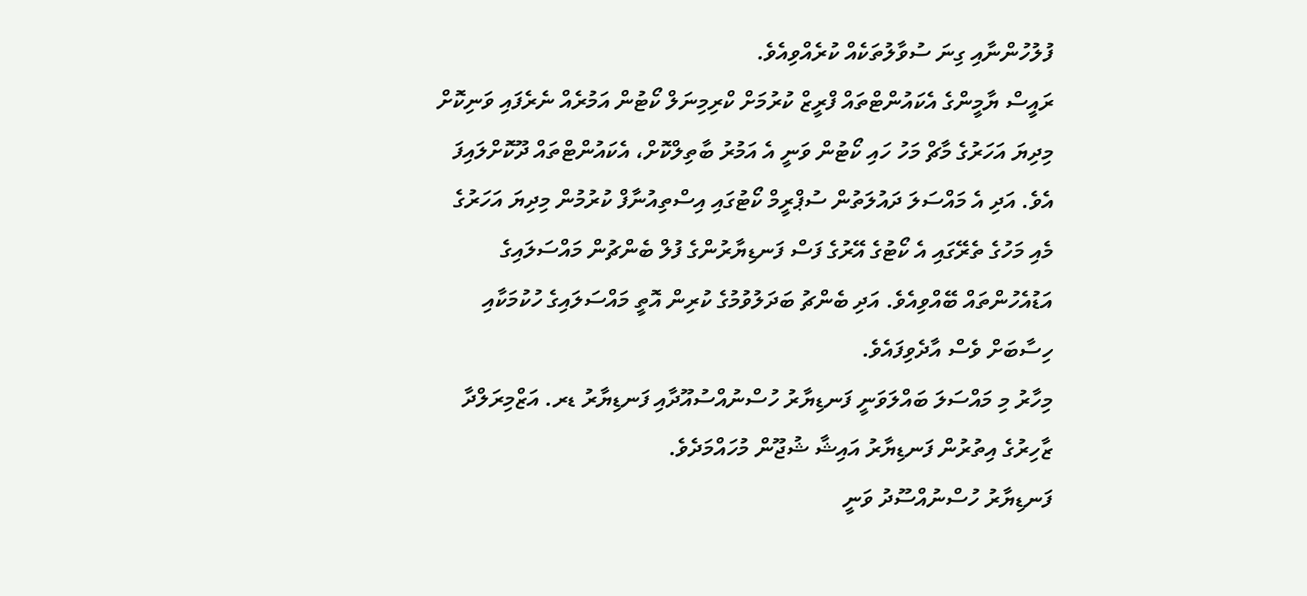ފުލުހުންނާއި ގިނަ ސުވާލުތަކެއް ކުރެއްވިއެވެ.
ރައީސް ޔާމީންގެ އެކައުންޓްތައް ފްރީޒް ކުރުމަށް ކްރިމިނަލް ކޯޓުން އަމުރެއް ނެރެފައި ވަނިކޮށް މިދިޔަ އަހަރުގެ މާޗް މަހު ހައި ކޯޓުން ވަނީ އެ އަމުރު ބާތިލްކޮށް، އެކައުންޓްތައް ދޫކޮށްލައިފަ އެވެ. އަދި އެ މައްސަލަ ދައުލަތުން ސުޕްރީމް ކޯޓުގައި އިސްތިއުނާފް ކުރުމުން މިދިޔަ އަހަރުގެ މެއި މަހުގެ ތެރޭގައި އެ ކޯޓުގެ އޭރުގެ ފަސް ފަނޑިޔާރުންގެ ފުލް ބެންޗުން މައްސަލައިގެ އަޑުއެހުންތައް ބޭއްވިއެވެ. އަދި ބެންޗު ބަދަލުވުމުގެ ކުރިން އޮތީ މައްސަލައިގެ ހުކުމަކާއި ހިސާބަށް ވެސް އާދެވިފައެވެ.
މިހާރު މި މައްސަލަ ބައްލަވަނީ ފަނޑިޔާރު ހުސްނުއްސުއޫދާއި ފަނޑިޔާރު ޑރ. އަޒްމިރަލްދާ ޒާހިރުގެ އިތުރުން ފަނޑިޔާރު އައިޝާ ޝުޖޫން މުހައްމަދެވެ.
ފަނޑިޔާރު ހުސްނުއްސޫދު ވަނީ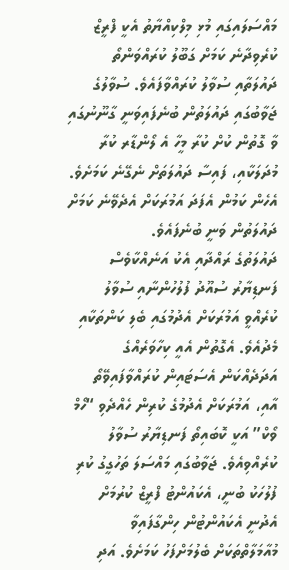މައްސަލައިގައި މުޅި މިލްކިއްޔާތު އެކީ ފްރީޒް ކުރެވިދާނެ ކަމަށް ގަބޫލު ކުރައްވަންތޯ ދައުލަތާއި ސުވާލު ކުރައްވާފައެވެ. ސުވާލުގެ ޖަވާބުގައި ދައުލަތުން ބުނެފައިވަނީ ގާނޫނުގައި ވާ ގޮތުން ކުށް ކުރާ މީހާ އެ ލޯންޑާރ ކުރާ މުދަލަކާއި، ފައިސާ ދައުލަތަށް ނެގޭނެ ކަމަށެވެ. އެހެން ކަމުން އެފަދަ އަމުރަކަށް އެދެވޭނެ ކަމަށް ދައުލަތުން ވަނީ ބުނެފައެވެ.
ދައުލަތުގެ ރައްދާއި އެކު އަނެއްކާވެސް ފަނޑިޔާރު ސުއޫދު ފުލުހުންނާއި ސުވާލު ކުރެއްވީ އަމުރަކަށް އެދުމުގައި ބެލި ކަންތަކާއި މެދުއެވެ. އެގޮތުން އެއީ ކިހާވަރެއްގެ އަދަދެއްކަން އެސަޓައިން ކުރައްވާފައިވޭތޯ އާއި، އަމުރަކަށް އެދުމުގެ ކުރިން ހެއްދެވި “ހޯމް ވޯކް” އަކީ ކޮބައިތޯ ފަނޑިޔާރު ސުވާލު ކުރެއްވިއެވެ. ޖަވާބުގައި މައްސަލަ ތަހުގީގު ކުރި ފުލުހަކު ބުނީ، އެކައުންޓު ފްރީޒް ކުރުމަށް އެދުނީ އެކައުންޓުން ހިންގާފައިވާ މުއާމަލާތްތަކަށް ބެލުމަށްފަހު ކަމަށެވެ. އަދި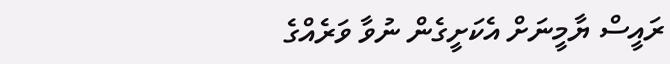ރައީސް ޔާމީނަށް އެކަށީގެން ނުވާ ވަރެއްގެ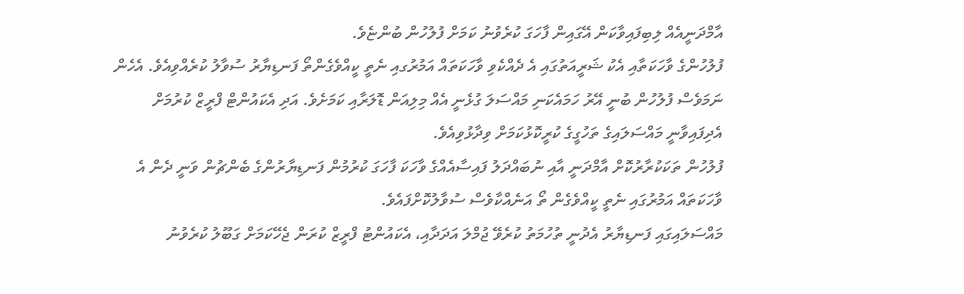އާމްދަނީއެއް ލިބިފައިވާކަން އޭގައިން ފާހަގަ ކުރެވުނު ކަމަށް ފުލުހުން ބުންޏެވެ.
ފުލުހުންގެ ވާހަކަތާއި އެކު ޝަރީއަތުގައި އެ ދެއްކެވި ވާހަކަތައް އަމުރުގއި ނެތީ ކީއްވެގެންތޯ ފަނޑިޔާރު ސުވާލު ކުރެއްވިއެވެ. އެހެން ނަމަވެސް ފުލުހުން ބުނީ އޭރު ހަމައެކަނި މައްސަލަ ގުޅެނީ އެއް މިލިއަން ޑޮލަރާއި ކަމަށެވެ. އަދި އެކައުންޓް ފްރީޒް ކުރުމަށް އެދިފައިވާނީ މައްސަލައިގެ ތަހުގީގެ ކުރީކޮޅުކަމަށް ވިދާޅުވިއެވެ.
ފުލުހުން ތަކަކުރާރުކޮށް އާމްދަނީ އާއި ނުބައްދަލު ފައިސާއެއްގެ ވާހަކަ ފާހަގަ ކުރުމުން ފަނޑިޔާރުންގެ ބެންޗުން ވަނީ ދެން އެ ވާހަކަތައް އަމުރުގައި ނެތީ ކީއްވެގެން ތޯ އަނެއްކާވެސް ސުވާލުކޮށްފައެވެ.
މައްސަލައިގައި ފަނޑިޔާރު އެދުނީ ތުހުމަތު ކުރެވޭ ޖުމްލަ އަދަދާއި، އެކައުންޓު ފްރީޒް ކުރަން ޖެހޭކަމަށް ގަބޫލު ކުރެވުނު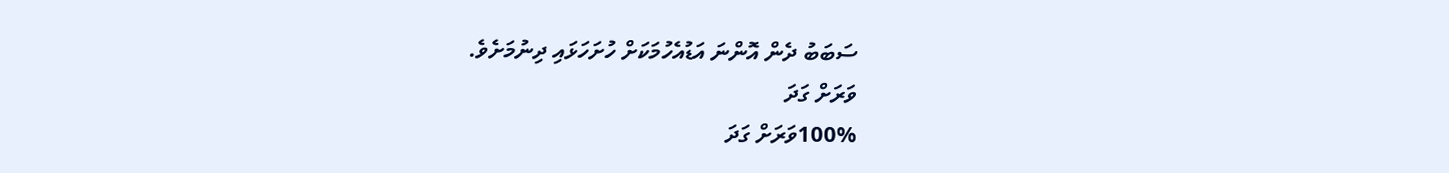ސަބަބު ދެން އޮންނަ އަޑުއެހުމަކަށް ހުށަހަޅައި ދިނުމަށެވެ.
ވަރަށް ގަދަ
100%ވަރަށް ގަދަ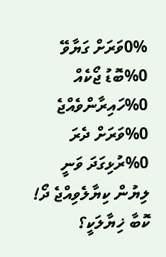0%ވަރަށް ގަޔާވޭ 0%ބޮޑު ޖޯކެއް 0%ހައިރާންވެއްޖެ 0%ވަރަށް ދެރަ 0%ރުޅިގަދަ ވަނީ
ލިޔުން ކިޔާލެވިއްޖެ ދޯ! ކޮބާ ޚިޔާލަކީ؟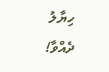ހިޔާލު ދެއްވާ!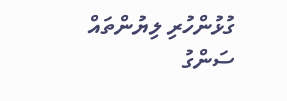ގުޅުންހުރި ލިޔުންތައް
ސަންގު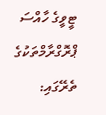ޓީވީގެ ހާއްސަ ޕްރޮގްރާމްތަކުގެ ތެރޭގައި: